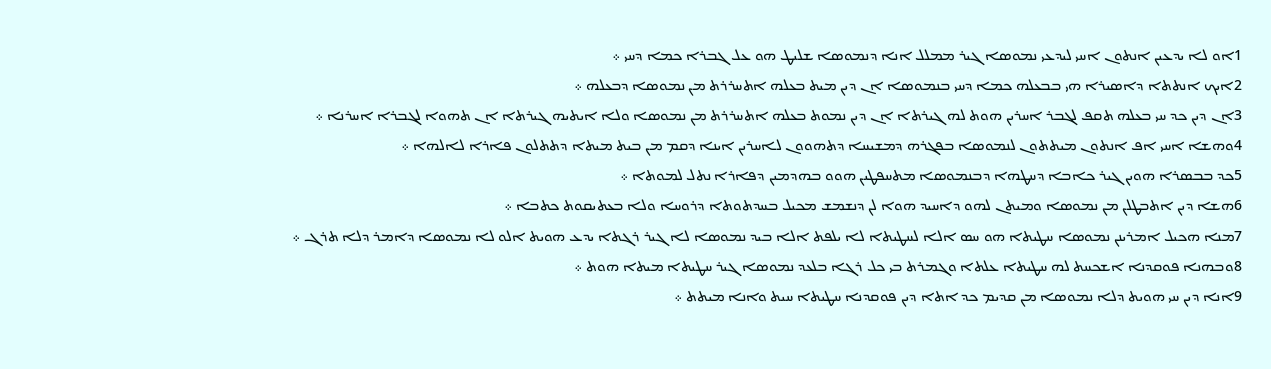1ܐܘ ܠܐ ܝܕܥܝܢ ܐܢܬܘܢ ܐܚܝ ܠܝܕܥܝ ܢܡܘܤܐ ܓܝܪ ܡܡܠܠ ܐܢܐ ܕܢܡܘܤܐ ܫܠܝܛ ܗܘ ܥܠ ܓܒܪܐ ܟܡܐ ܕܚܝ ܀
2ܐܝܟ ܐܢܬܬܐ ܕܐܤܝܪܐ ܗܝ ܒܒܥܠܗ ܟܡܐ ܕܚܝ ܒܢܡܘܤܐ ܐܢ ܕܝܢ ܡܝܬ ܒܥܠܗ ܐܬܚܪܪܬ ܡܢ ܢܡܘܤܐ ܕܒܥܠܗ ܀
3ܐܢ ܕܝܢ ܟܕ ܚܝ ܒܥܠܗ ܬܩܦ ܠܓܒܪ ܐܚܪܝܢ ܗܘܬ ܠܗ ܓܝܪܬܐ ܐܢ ܕܝܢ ܢܡܘܬ ܒܥܠܗ ܐܬܚܪܪܬ ܡܢ ܢܡܘܤܐ ܘܠܐ ܐܝܬܝܗ ܓܝܪܬܐ ܐܢ ܬܗܘܐ ܠܓܒܪܐ ܐܚܪܢܐ ܀
4ܘܗܫܐ ܐܚܝ ܐܦ ܐܢܬܘܢ ܡܝܬܬܘܢ ܠܢܡܘܤܐ ܒܦܓܪܗ ܕܡܫܝܚܐ ܕܬܗܘܘܢ ܠܐܚܪܝܢ ܐܝܢܐ ܕܩܡ ܡܢ ܒܝܬ ܡܝܬܐ ܕܬܬܠܘܢ ܦܐܪܐ ܠܐܠܗܐ ܀
5ܟܕ ܒܒܤܪܐ ܗܘܝܢ ܓܝܪ ܟܐܒܐ ܕܚܛܗܐ ܕܒܢܡܘܤܐ ܡܬܚܦܛܝܢ ܗܘܘ ܒܗܕܡܝܢ ܕܦܐܪܐ ܢܬܠ ܠܡܘܬܐ ܀
6ܗܫܐ ܕܝܢ ܐܬܒܛܠܢ ܡܢ ܢܡܘܤܐ ܘܡܝܬܢ ܠܗܘ ܕܐܚܝܕ ܗܘܐ ܠܢ ܕܢܫܡܫ ܡܟܝܠ ܒܚܕܬܘܬܐ ܕܪܘܚܐ ܘܠܐ ܒܥܬܝܩܘܬ ܟܬܒܐ ܀
7ܡܢܐ ܗܟܝܠ ܐܡܪܝܢܢ ܢܡܘܤܐ ܚܛܝܬܐ ܗܘ ܚܤ ܐܠܐ ܠܚܛܝܬܐ ܠܐ ܝܠܦܬ ܐܠܐ ܒܝܕ ܢܡܘܤܐ ܠܐ ܓܝܪ ܪܓܬܐ ܝܕܥ ܗܘܝܬ ܐܠܘ ܠܐ ܢܡܘܤܐ ܕܐܡܪ ܕܠܐ ܬܪܓ ܀
8ܘܒܗܢܐ ܦܘܩܕܢܐ ܐܫܟܚܬ ܠܗ ܚܛܝܬܐ ܥܠܬܐ ܘܓܡܪܬ ܒܝ ܟܠ ܪܓܐ ܒܠܥܕ ܢܡܘܤܐ ܓܝܪ ܚܛܝܬܐ ܡܝܬܐ ܗܘܬ ܀
9ܐܢܐ ܕܝܢ ܚܝ ܗܘܝܬ ܕܠܐ ܢܡܘܤܐ ܡܢ ܩܕܝܡ ܟܕ ܐܬܐ ܕܝܢ ܦܘܩܕܢܐ ܚܛܝܬܐ ܚܝܬ ܘܐܢܐ ܡܝܬܬ ܀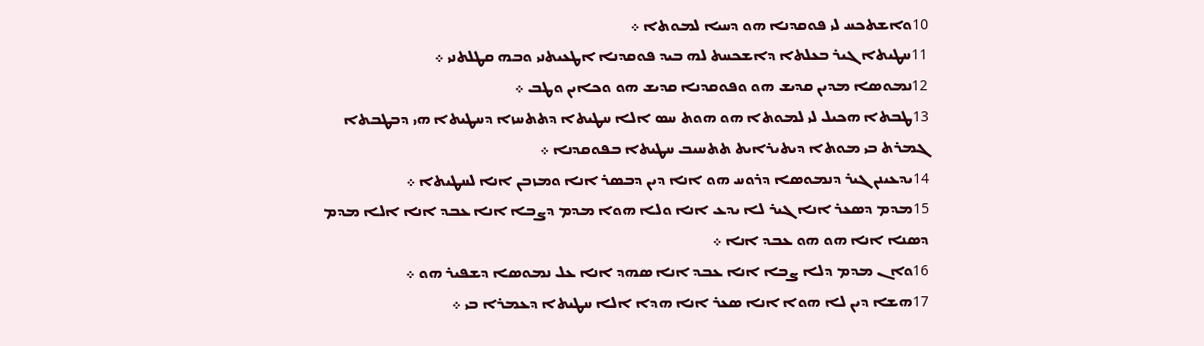10ܘܐܫܬܟܚ ܠܝ ܦܘܩܕܢܐ ܗܘ ܕܚܝܐ ܠܡܘܬܐ ܀
11ܚܛܝܬܐ ܓܝܪ ܒܥܠܬܐ ܕܐܫܟܚܬ ܠܗ ܒܝܕ ܦܘܩܕܢܐ ܐܛܥܝܬܢܝ ܘܒܗ ܩܛܠܬܢܝ ܀
12ܢܡܘܤܐ ܡܕܝܢ ܩܕܝܫ ܗܘ ܘܦܘܩܕܢܐ ܩܕܝܫ ܗܘ ܘܟܐܝܢ ܘܛܒ ܀
13ܛܒܬܐ ܗܟܝܠ ܠܝ ܠܡܘܬܐ ܗܘ ܗܘܬ ܚܤ ܐܠܐ ܚܛܝܬܐ ܕܬܬܚܙܐ ܕܚܛܝܬܐ ܗܝ ܕܒܛܒܬܐ ܓܡܪܬ ܒܝ ܡܘܬܐ ܕܝܬܝܪܐܝܬ ܬܬܚܝܒ ܚܛܝܬܐ ܒܦܘܩܕܢܐ ܀
14ܝܕܥܝܢܢ ܓܝܪ ܕܢܡܘܤܐ ܕܪܘܚ ܗܘ ܐܢܐ ܕܝܢ ܕܒܤܪ ܐܢܐ ܘܡܙܒܢ ܐܢܐ ܠܚܛܝܬܐ ܀
15ܡܕܡ ܕܤܥܪ ܐܢܐ ܓܝܪ ܠܐ ܝܕܥ ܐܢܐ ܘܠܐ ܗܘܐ ܡܕܡ ܕܨܒܐ ܐܢܐ ܥܒܕ ܐܢܐ ܐܠܐ ܡܕܡ ܕܤܢܐ ܐܢܐ ܗܘ ܗܘ ܥܒܕ ܐܢܐ ܀
16ܘܐܢ ܡܕܡ ܕܠܐ ܨܒܐ ܐܢܐ ܥܒܕ ܐܢܐ ܤܗܕ ܐܢܐ ܥܠ ܢܡܘܤܐ ܕܫܦܝܪ ܗܘ ܀
17ܗܫܐ ܕܝܢ ܠܐ ܗܘܐ ܐܢܐ ܤܥܪ ܐܢܐ ܗܕܐ ܐܠܐ ܚܛܝܬܐ ܕܥܡܪܐ ܒܝ ܀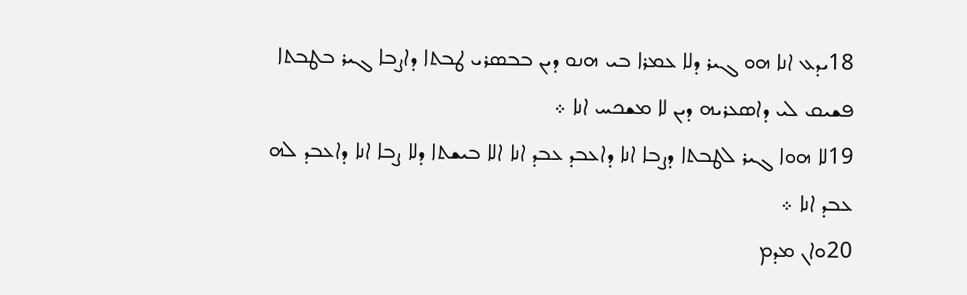18ܝܕܥ ܐܢܐ ܗܘ ܓܝܪ ܕܠܐ ܥܡܪܐ ܒܝ ܗܢܘ ܕܝܢ ܒܒܤܪܝ ܛܒܬܐ ܕܐܨܒܐ ܓܝܪ ܒܛܒܬܐ ܦܫܝܩ ܠܝ ܕܐܤܥܪܝܗ ܕܝܢ ܠܐ ܡܫܟܚ ܐܢܐ ܀
19ܠܐ ܗܘܐ ܓܝܪ ܠܛܒܬܐ ܕܨܒܐ ܐܢܐ ܕܐܥܒܕ ܥܒܕ ܐܢܐ ܐܠܐ ܒܝܫܬܐ ܕܠܐ ܨܒܐ ܐܢܐ ܕܐܥܒܕ ܠܗ ܥܒܕ ܐܢܐ ܀
20ܘܐܢ ܡܕܡ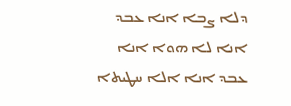ܕܠܐ ܨܒܐ ܐܢܐ ܥܒܕ ܐܢܐ ܠܐ ܗܘܐ ܐܢܐ ܥܒܕ ܐܢܐ ܐܠܐ ܚܛܝܬܐ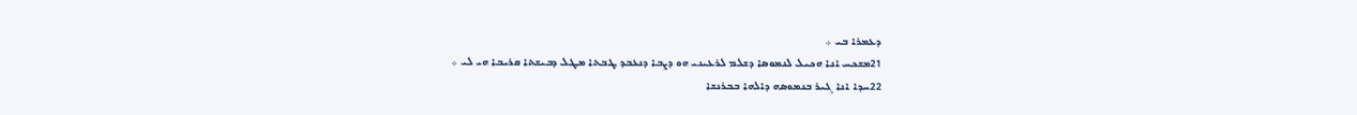ܕܥܡܪܐ ܒܝ ܀
21ܡܫܟܚ ܐܢܐ ܗܟܝܠ ܠܢܡܘܤܐ ܕܫܠܡ ܠܪܥܝܢܝ ܗܘ ܕܨܒܐ ܕܢܥܒܕ ܛܒܬܐ ܡܛܠ ܕܒܝܫܬܐ ܩܪܝܒܐ ܗܝ ܠܝ ܀
22ܚܕܐ ܐܢܐ ܓܝܪ ܒܢܡܘܤܗ ܕܐܠܗܐ ܒܒܪܢܫܐ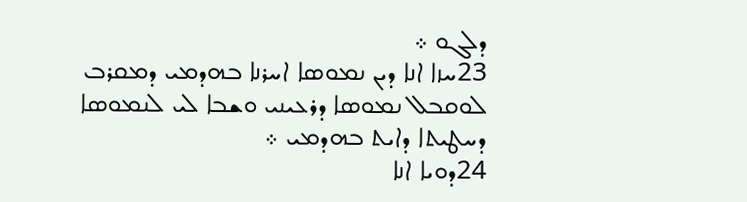ܕܠܓܘ ܀
23ܚܙܐ ܐܢܐ ܕܝܢ ܢܡܘܤܐ ܐܚܪܢܐ ܒܗܕܡܝ ܕܡܩܪܒ ܠܘܩܒܠ ܢܡܘܤܐ ܕܪܥܝܢܝ ܘܫܒܐ ܠܝ ܠܢܡܘܤܐ ܕܚܛܝܬܐ ܕܐܝܬ ܒܗܕܡܝ ܀
24ܕܘܝܐ ܐܢܐ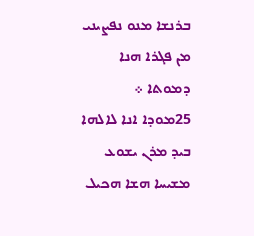ܒܪܢܫܐ ܡܢܘ ܢܦܨܝܢܝ ܡܢ ܦܓܪܐ ܗܢܐ ܕܡܘܬܐ ܀
25ܡܘܕܐ ܐܢܐ ܠܐܠܗܐ ܒܝܕ ܡܪܢ ܝܫܘܥ ܡܫܝܚܐ ܗܫܐ ܗܟܝܠ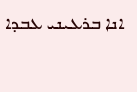ܐܢܐ ܒܪܥܝܢܝ ܥܒܕܐ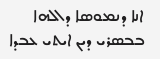ܐܢܐ ܕܢܡܘܤܐ ܕܐܠܗܐ ܒܒܤܪܝ ܕܝܢ ܐܝܬܝ ܥܒܕܐ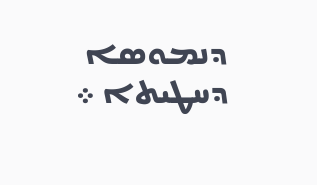ܕܢܡܘܤܐ ܕܚܛܝܬܐ ܀